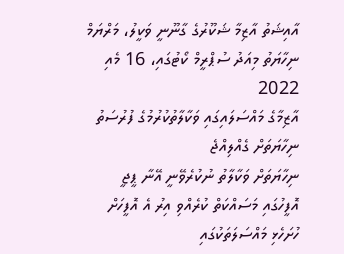އާއިޝަތު އާޒިމާ ޝަކޫރުގެ ގާނޫނީ ވަކީލު، މަރްޔަމް ނިހާޔަތު މިއަދު ސުޕްރީމް ކޯޓުގައި، 16 މެއި 2022
އާޒިމާގެ މައްސަލައިގައި ވަކާލާތުކުރުމުގެ ފުރުސަތު ނިހާޔަތަށް ގެއްލިއްޖެ
ނިހާޔަތަށް ވަކާލާތު ނުކުރެވޭނީ އޭނާ ޕީޖީ އޮފީހުގައި މަސައްކަތް ކުރެއްވި އިރު އެ އޮފީހަށް ހުށަހެޅި މައްސަލަތަކުގައި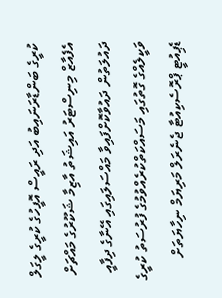ކުރީގެ ބަންޑާރަނައިބު އަދި ރައީސް އޮފީހުގެ ކުރީގެ ލީގަލް އެފެއާޒް މިނިސްޓަރު އައިޝަތު އާޒިމާ ޝަކޫރުގެ މައްޗަށް ދައުލަތުން ދައުވާކޮށްފައިވާ މައްސަލައިގައި އޭނާގެ ދިފާއީ ވަކީލެއްގެ ގޮތުގައި މަސައްކަތްކުރެއްވުމުގެ ފުރުސަތު ކުރީގެ ޑެޕިއުޓީ ޕްރޮސެކިއުޓާ ޖެނެރަލް މަރިޔަމް ނިހާޔަތަށް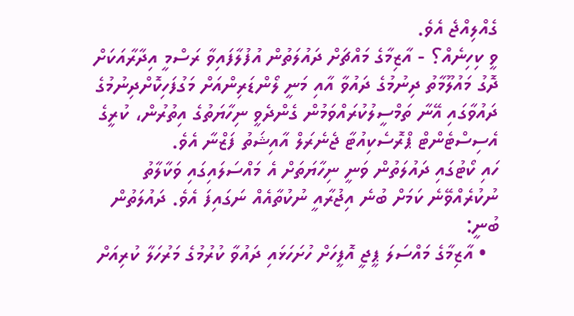ގެއްލިއްޖެ އެވެ.
ވީ ކިހިނެއް؟ - އާޒިމާގެ މައްޗަށް ދައުލަތުން އުފުލާފައިވާ ރަސްމީ އިދާރާއަކަށް ދޮގު މައުލޫމާތު ދިނުމުގެ ދައުވާ އާއި މަނީ ލޯންޑަރިންއަށް މަގުފަހިކޮށްދިނުމުގެ ދައުވާގައި އޭނާ ތަމްސީލުކުރައްވަމުން ގެންދެވީ ނިހާޔަތުގެ އިތުރުން، ކުރީގެ އެސިސްޓެންޓް ޕްރޮސެކިއުޓާ ޖެނެރަލް އާއިޝަތު ފަޒްނާ އެވެ.
ހައި ކޯޓުގައި ދައުލަތުން ވަނީ ނިހާޔަތަށް އެ މައްސަލައިގައި ވަކާލާތު ނުކުރެއްވޭނެ ކަމަށް ބުނެ އިޖުރާއީ ނުކުތާއެއް ނަގައިފަ އެވެ. ދައުލަތުން ބުނީ:
  • އާޒިމާގެ މައްސަލަ ޕީޖީ އޮފީހަށް ހުށަހަޅައި ދައުވާ ކުރުމުގެ މަރުހަލާ ކުރިއަށް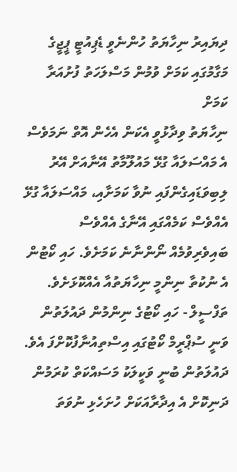ދިޔައިރު ނިހާޔަތު ހުންނެވީ ޑެޕިއުޓީ ޕީޖީގެ މަގާމުގައި ކަމަށް ވުމުން މަސްލަހަތު ފުށުއަރާ ކަމަށް
ނިހާޔަތު ވިދާޅުވީ އެކަން އެހެން އޮތް ނަމަވެސް އެ މައްސަލައާ ގުޅޭ މައުލޫމާތު އޭނާއަށް އޭރު ލިބިވަޑައިގެންފައި ނުވާ ކަމަށާއި، މައްސަލައާ ގުޅޭ އެއްވެސް ކަމެއްގައި އޭނާގެ އެއްވެސް ބައިވެރިވުމެއް ނޯންނާނެ ކަމަށެވެ. ހައި ކޯޓުން އެ ނުކުތާ ނިންމީ ނިހާޔަތުއާ އެއްކޮޅަށެވެ.
ތަފްސީލް - ހައި ކޯޓުގެ ނިންމުން ދައުލަތުން ވަނީ ސުޕްރީމް ކޯޓުގައި އިސްތިއުނާފުކޮށްފަ އެވެ. ދައުލަތުން ބުނީ ވަކީލަކު މަސައްކަތް ކުރަމުން ދަނިކޮށް އެ އިދާރާއަކަށް ހުށަހެޅި ނުވަތަ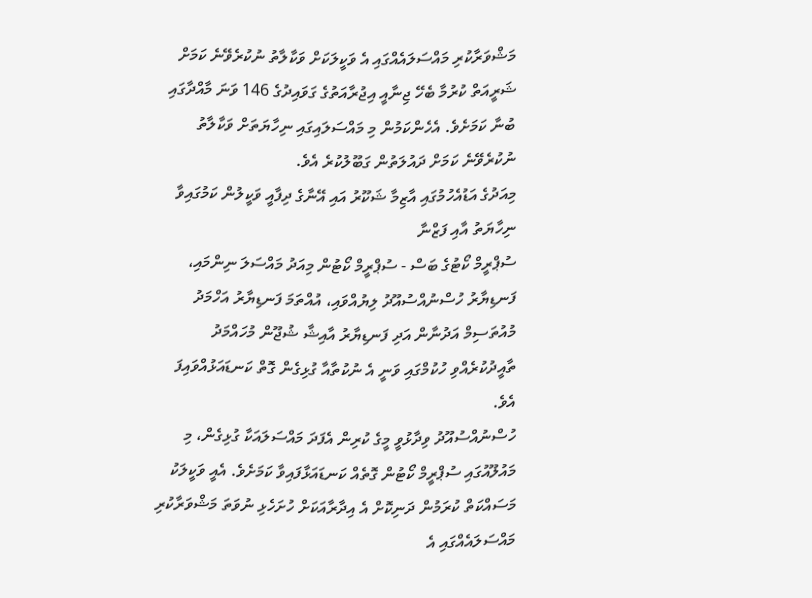މަޝްވަރާކުރި މައްސަލައެއްގައި އެ ވަކީލަކަށް ވަކާލާތު ނުކުރެވޭނެ ކަމަށް ޝަރީއަތް ކުރުމާ ބެހޭ ޖިނާއީ އިޖުރާއަތުގެ ގަވައިދުގެ 146 ވަނަ މާއްދާގައި ބުނާ ކަމަށެވެ. އެހެންކަމުން މި މައްސަލައިގައި ނިހާޔަތަށް ވަކާލާތު ނުކުރެވޭނެ ކަމަށް ދައުލަތުން ގަބޫލުކުރެ އެވެ.
މިއަދުގެ އަޑުއެހުމުގައި އާޒިމާ ޝަކޫރު އައި އޭނާގެ ދިފާއީ ވަކީލުން ކަމުގައިވާ ނިހާޔަތު އާއި ފަޒްނާ
ސުޕްރީމް ކޯޓުގެ ބަސް - ސުޕްރީމް ކޯޓުން މިއަދު މައްސަލަ ނިންމައި، ފަނޑިޔާރު ހުސްނުއްސުއޫދު ލިޔުއްވައި، އުއްތަމަ ފަނޑިޔާރު އަހްމަދު މުއުތަސިމް އަދުނާން އަދި ފަނޑިޔާރު އާއިޝާ ޝުޖޫން މުހައްމަދު ތާއީދުކުރެއްވި ހުކުމްގައި ވަނީ އެ ނުކުތާއާ ގުޅިގެން ގޮތް ކަނޑައަޅުއްވައިފަ އެވެ.
ހުސްނުއްސުއޫދު ވިދާޅުވީ މީގެ ކުރިން އެފަދަ މައްސަލައަކާ ގުޅިގެން، މި މައުލޫއުގައި ސުޕްރީމް ކޯޓުން ގޮތެއް ކަނޑައަޅާފައިވާ ކަމަށެވެ. އެއީ ވަކީލަކު މަސައްކަތް ކުރަމުން ދަނިކޮށް އެ އިދާރާއަކަށް ހުށަހެޅި ނުވަތަ މަޝްވަރާކުރި މައްސަލައެއްގައި އެ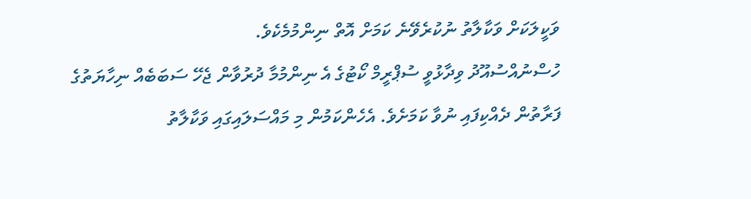ވަކީލަކަށް ވަކާލާތު ނުކުރެވޭނެ ކަމަށް އޮތް ނިންމުމެކެވެ.
ހުސްނުއްސުއޫދު ވިދާޅުވީ ސުޕްރީމް ކޯޓުގެ އެ ނިންމުމާ ދުރުވާން ޖެހޭ ސަބަބެއް ނިހާޔަތުގެ ފަރާތުން ދެއްކިފައި ނުވާ ކަމަށެވެ. އެހެންކަމުން މި މައްސަލައިގައި ވަކާލާތު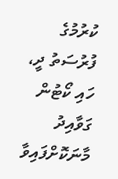ކުރުމުގެ ފުރުސަތު ދީ، ހައި ކޯޓުން ގަވާއިދު މާނަކޮށްފައިވާ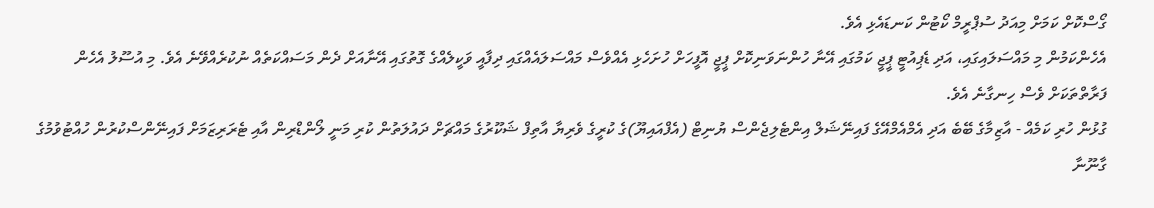ގޯސްކޮށް ކަމަށް މިއަދު ސުޕްރީމް ކޯޓުން ކަނޑައެޅި އެވެ.
އެހެންކަމުން މި މައްސަލައިގައި، އަދި ޑެޕިއުޓީ ޕީޖީ ކަމުގައި އޭނާ ހުންނަވަނިކޮށް ޕީޖީ އޮފީހަށް ހުށަހެޅި އެއްވެސް މައްސަލައެއްގައި ދިފާއީ ވަކީލެއްގެ ގޮތުގައި އޭނާއަށް ދެން މަސައްކަތެއް ނުކުރެއްވޭނެ އެވެ. މި އުސޫލު އެހެން ފަރާތްތަކަށް ވެސް ހިނގާނެ އެވެ.
ގުޅުން ހުރި ކަމެއް - އާޒިމާގެ ބޭބެ އަދި އެމްއެމްއޭގެ ފައިނޭޝަލް އިންޓެލިޖެންސް ޔުނިޓް (އެފްއައިޔޫ)ގެ ކުރީގެ ވެރިޔާ އާތިފް ޝަކޫރުގެ މައްޗަށް ދައުލަތުން ކުރި މަނީ ލޯންޑްރިން އާއި ޓެރަރިޒަމަށް ފައިނޭންސްކުރުން ހުއްޓުވުމުގެ ގާނޫނާ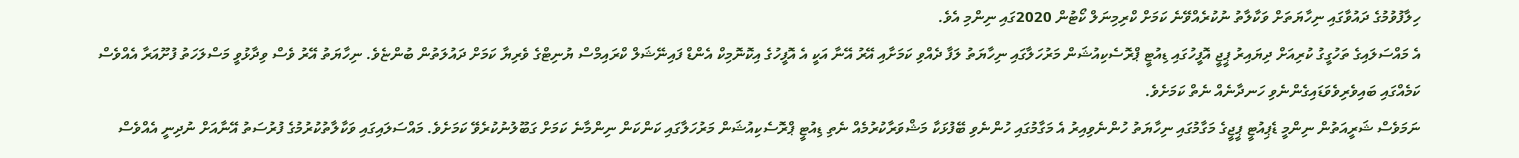ހިލާފުވުމުގެ ދައުވާގައި ނިހާޔަތަށް ވަކާލާތު ނުކުރެއްވޭނެ ކަމަށް ކްރިމިނަލް ކޯޓުން 2020ގައި ނިންމި އެވެ.
އެ މައްސަލައިގެ ތަހުގީގު ކުރިއަށް ދިޔައިރު ޕީޖީ އޮފީހުގައި ޑިއުޓީ ޕްރޮސެކިއުޝަން މަރުހަލާގައި ނިހާޔަތު ލަފާ ދެއްވި ކަމަށާއި އޭރު އޭނާ އަކީ އެ އޮފީހުގެ އިކޮނޮމިކް އެންޑް ފައިނޭޝަލް ކްރައިމްސް ޔުނިޓްގެ ވެރިޔާ ކަމަށް ދައުލަތުން ބުންޏެވެ. ނިހާޔަތު އޭރު ވެސް ވިދާޅުވީ މަސްލަހަތު ފުށޫއަރާ އެއްވެސް ކަމެއްގައި ބައިވެރިވެވަޑައިގެންނެވި ހަނދާނެއް ނެތް ކަމަށެވެ.
ނަމަވެސް ޝަރީއަތުން ނިންމީ ޑެޕިއުޓީ ޕީޖީގެ މަގާމުގައި ނިހާޔަތު ހުންނެވިއިރު އެ މަގާމުގައި ހުންނެވި ބޭފުޅަކާ މަޝްވަރާކުރުމެއް ނެތި ޑިއުޓީ ޕްރޮސެކިއުޝަން މަރުހަލާގައި ކަންކަން ނިންމާނެ ކަމަށް ގަބޫލުނުކުރެވޭ ކަމަށެވެ. މައްސަލައިގައި ވަކާލާތުކުރުމުގެ ފުރުސަތު އޭނާއަށް ނުދިނީ އެއްވެސް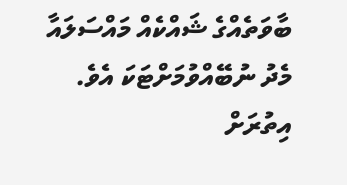ބާވަތެއްގެ ޝައްކެއް މައްސަލައާ މެދު ނުބޭއްވުމަށްޓަކަ އެވެ.
އިތުރަށް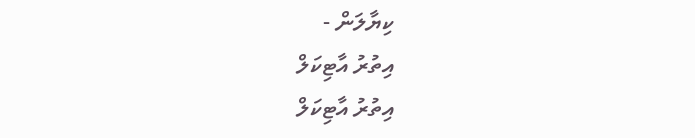ކިޔާލަން -
އިތުރު އާޓިކަލް
އިތުރު އާޓިކަލް